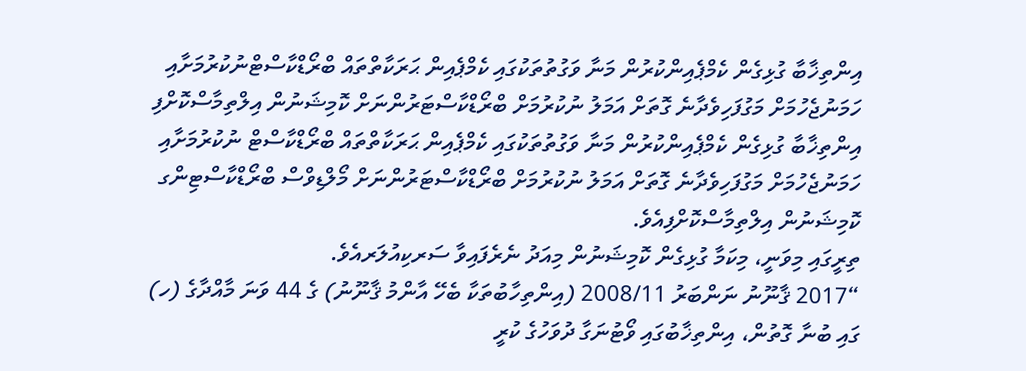އިންތިޚާބާ ގުޅިގެން ކެމްޕެއިންކުރުން މަނާ ވަގުތުތަކުގައި ކެމްޕެއިން ޙަރަކާތްތައް ބްރޯޑްކާސްޓްނުކުރުމަށާއި ހަމަނުޖެހުމަށް މަގުފަހިވެދާނެ ގޮތަށް އަމަލު ނުކުރުމަށް ބްރޯޑްކާސްޓަރުންނަށް ކޮމިޝަނުން އިލްތިމާސްކޮށްފި
އިންތިޚާބާ ގުޅިގެން ކެމްޕެއިންކުރުން މަނާ ވަގުތުތަކުގައި ކެމްޕެއިން ޙަރަކާތްތައް ބްރޯޑްކާސްޓް ނުކުރުމަށާއި ހަމަނުޖެހުމަށް މަގުފަހިވެދާނެ ގޮތަށް އަމަލު ނުކުރުމަށް ބްރޯޑްކާސްޓަރުންނަށް މޯލްޑިވްސް ބްރޯޑްކާސްޓިންގ ކޮމިޝަނުން އިލްތިމާސްކޮށްފިއެވެ.
ތިރީގައި މިވަނީ، މިކަމާ ގުޅިގެން ކޮމިޝަނުން މިއަދު ނެރެފައިވާ ސަރކިއުލަރއެވެ.
“2017 ޤާނޫނު ނަންބަރު 2008/11 (އިންތިހާބުތަކާ ބެހޭ އާންމު ޤާނޫނު) ގެ 44 ވަނަ މާއްދާގެ (ހ) ގައި ބުނާ ގޮތުން، އިންތިޚާބުގައި ވޯޓުނަގާ ދުވަހުގެ ކުރީ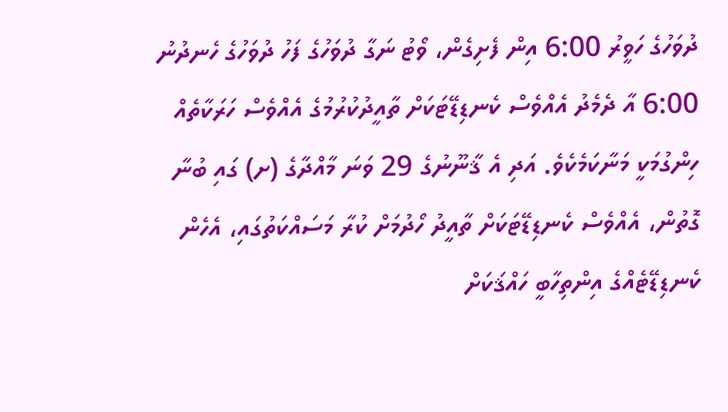ދުވަހުގެ ހަވީރު 6:00 އިން ފެށިގެން، ވޯޓު ނަގާ ދުވަހުގެ ފަހު ދުވަހުގެ ހެނދުނު 6:00 އާ ދެމެދު އެއްވެސް ކެނޑިޑޭޓަކަށް ތާއީދުކުރުމުގެ އެއްވެސް ހަރަކާތެއް ހިންގުމަކީ މަނާކަމެކެވެ. އަދި އެ ޤާނޫނުގެ 29 ވަނަ މާއްދާގެ (ށ) ގައި ބުނާ ގޮތުން، އެއްވެސް ކެނޑިޑޭޓަކަށް ތާއީދު ހޯދުމަށް ކުރާ މަސައްކަތުގައި، އެހެން ކެނޑިޑޭޓެއްގެ އިންތިހާބީ ހައްޤަކަށް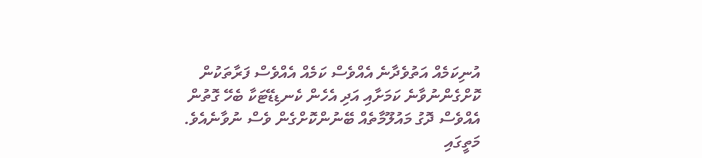އުނިކަމެއް އަތުވެދާނެ އެއްވެސް ކަމެއް އެއްވެސް ފަރާތަކުން ކޮށްގެންނުވާނެ ކަމަށާއި އަދި އެހެން ކެނޑިޑޭޓަކާ ބެހޭ ގޮތުން އެއްވެސް ދޮގު މައުލޫމާތެއް ބޭނުންކޮށްގެން ވެސް ނުވާނެއެވެ.
މަތީގައި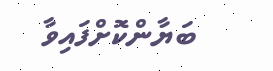ބަޔާންކޮށްފައިވާ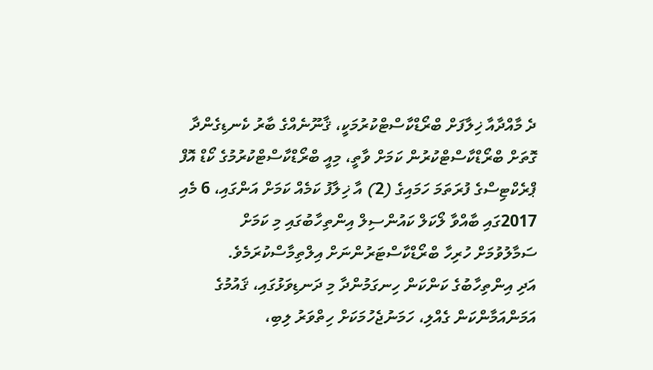ދެ މާއްދާއާ ޚިލާފަށް ބްރޯޑްކާސްޓްކުރުމަކީ، ޤާނޫނެއްގެ ބާރު ކެނޑިގެންދާ ގޮތަށް ބްރޯޑްކާސްޓްކުރުން ކަމަށް ވާތީ، މިއީ ބްރޯޑްކާސްޓްކުރުމުގެ ކޯޑް އޮފް ޕްރެކްޓިސްގެ ފުރަތަމަ ހަމައިގެ (2) އާ ޚިލާފު ކަމެއް ކަމަށް އަންގައި، 6 މެއި 2017ގައި ބާއްވާ ލޯކަލް ކައުންސިލް އިންތިހާބުގައި މި ކަމަށް ސަމާލުވުމަށް ހުރިހާ ބްރޯޑްކާސްޓަރުންނަށް އިލްތިމާސްކުރަމެވެ.
އަދި އިންތިހާބުގެ ކަންކަން ހިނގަމުންދާ މި ދަނޑިވަޅުގައި، ޤައުމުގެ އަމަންއަމާންކަން ގެއްލި، ހަމަނުޖެހުމަކަށް ހިތްވަރު ލިބި،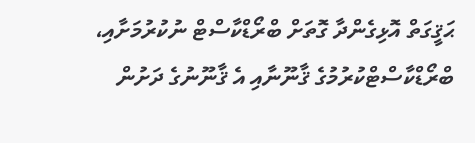ޙަޤީގަތް އޮޅިގެންދާ ގޮތަށް ބްރޯޑްކާސްޓް ނުކުރުމަށާއި، ބްރޯޑްކާސްޓްކުރުމުގެ ޤާނޫނާއި އެ ޤާނޫނުގެ ދަށުން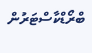ބްރޯޑްކާސްޓަރުން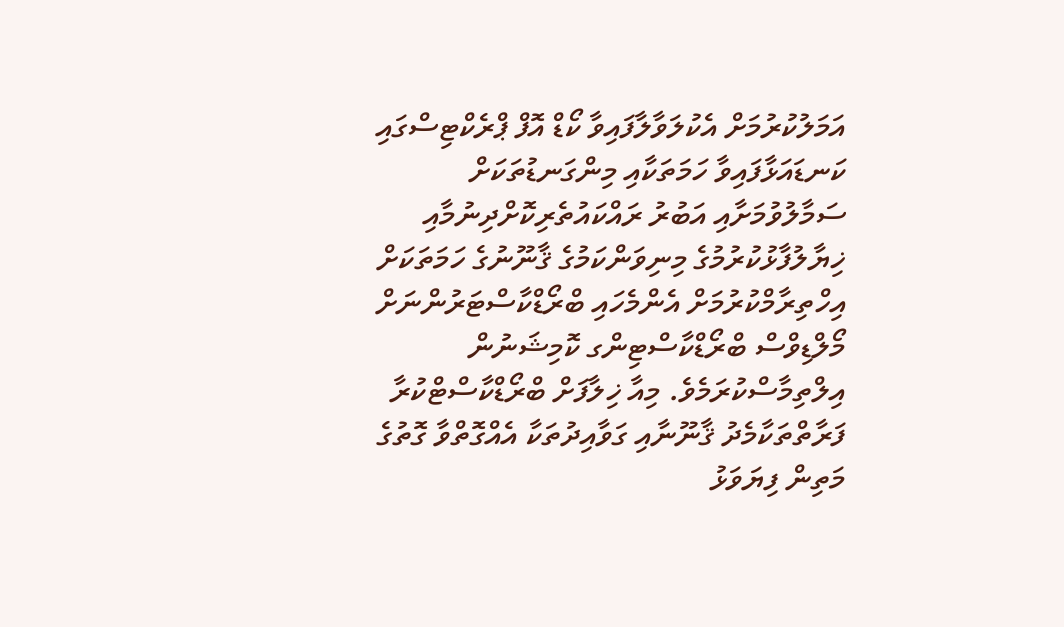އަމަލުކުރުމަށް އެކުލަވާލާފައިވާ ކޯޑް އޮފް ޕްރެކްޓިސްގައި ކަނޑައަޅާފައިވާ ހަމަތަކާއި މިންގަނޑުތަކަށް ސަމާލުވުމަށާއި އަބުރު ރައްކައުތެރިކޮށްދިނުމާއި ޚިޔާލުފާޅުކުރުމުގެ މިނިވަންކަމުގެ ޤާނޫނުގެ ހަމަތަކަށް އިހްތިރާމްކުރުމަށް އެންމެހައި ބްރޯޑްކާސްޓަރުންނަށް މޯލްޑިވްސް ބްރޯޑްކާސްޓިންގ ކޮމިޝަނުން އިލްތިމާސްކުރަމެވެ. މިއާ ޚިލާފަށް ބްރޯޑްކާސްޓްކުރާ ފަރާތްތަކާމެދު ޤާނޫނާއި ގަވާއިދުތަކާ އެއްގޮތްވާ ގޮތުގެ މަތިން ފިޔަވަޅު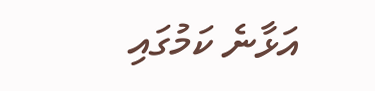އަޅާނެ ކަމުގައި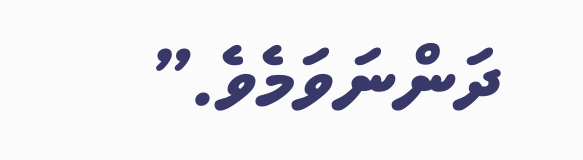ދަންނަވަމެވެ.”